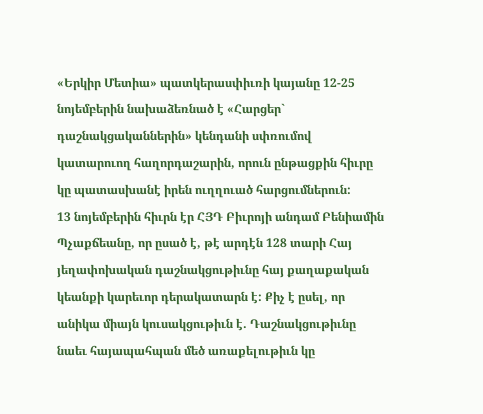«Երկիր Մետիա» պատկերասփիւռի կայանը 12-25 նոյեմբերին նախաձեռնած է «Հարցեր` դաշնակցականներին» կենդանի սփռումով կատարուող հաղորդաշարին, որուն ընթացքին հիւրը կը պատասխանէ իրեն ուղղուած հարցումներուն:
13 նոյեմբերին հիւրն էր ՀՅԴ Բիւրոյի անդամ Բենիամին Պչաքճեանը, որ ըսած է, թէ արդէն 128 տարի Հայ յեղափոխական դաշնակցութիւնը հայ քաղաքական կեանքի կարեւոր դերակատարն է: Քիչ է ըսել, որ անիկա միայն կուսակցութիւն է. Դաշնակցութիւնը նաեւ հայապահպան մեծ առաքելութիւն կը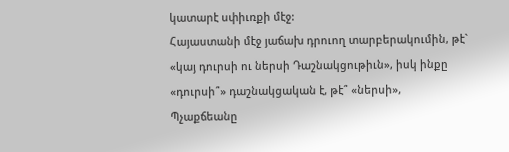կատարէ սփիւռքի մէջ:
Հայաստանի մէջ յաճախ դրուող տարբերակումին, թէ` «կայ դուրսի ու ներսի Դաշնակցութիւն», իսկ ինքը «դուրսի՞» դաշնակցական է, թէ՞ «ներսի», Պչաքճեանը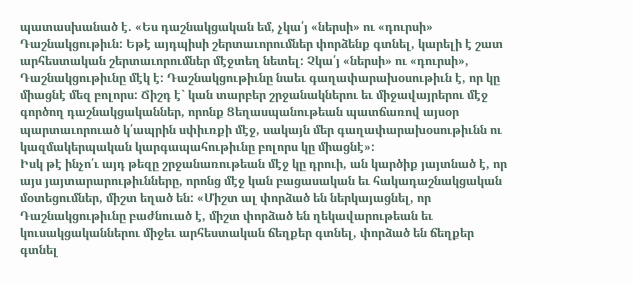պատասխանած է. «Ես դաշնակցական եմ, չկա՛յ «ներսի» ու «դուրսի» Դաշնակցութիւն: Եթէ այդպիսի շերտաւորումներ փորձենք գտնել, կարելի է շատ արհեստական շերտաւորումներ մէջտեղ նետել: Չկա՛յ «ներսի» ու «դուրսի», Դաշնակցութիւնը մէկ է: Դաշնակցութիւնը նաեւ գաղափարախօսութիւն է, որ կը միացնէ մեզ բոլորս: Ճիշդ է` կան տարբեր շրջանակներու եւ միջավայրերու մէջ գործող դաշնակցականներ, որոնք Ցեղասպանութեան պատճառով այսօր պարտաւորուած կ՛ապրին սփիւռքի մէջ, սակայն մեր գաղափարախօսութիւնն ու կազմակերպական կարգապահութիւնը բոլորս կը միացնէ»:
Իսկ թէ ինչո՛ւ այդ թեզը շրջանառութեան մէջ կը դրուի, ան կարծիք յայտնած է, որ այս յայտարարութիւնները, որոնց մէջ կան բացասական եւ հակադաշնակցական մօտեցումներ, միշտ եղած են: «Միշտ ալ փորձած են ներկայացնել, որ Դաշնակցութիւնը բաժնուած է, միշտ փորձած են ղեկավարութեան եւ կուսակցականներու միջեւ արհեստական ճեղքեր գտնել, փորձած են ճեղքեր գտնել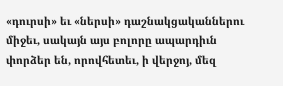«դուրսի» եւ «ներսի» դաշնակցականներու միջեւ, սակայն այս բոլորը ապարդիւն փորձեր են, որովհետեւ, ի վերջոյ, մեզ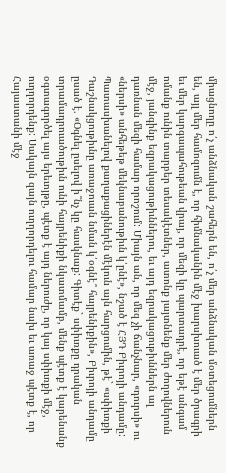միացնողը ո՛չ անձնական շահերն են, ո՛չ մեր անձնական մօտեցումներն են, այլ մեր համոզումն է, որ հիմնականին մէջ խարսխուած է մեր ծրագրի եւ մեր կարգապահութեան վրայ, որ մեզի կը պարտադրէ, որ եթէ անգամ ոմանք ունին տարբեր տեսակէտներ, ատոնք յայտնենք մեր ժողովներուն մէջ, յանգինք եզրակացութիւններու, եւ այդ եզրակացութիւններն ալ դառնան մեզի համար որոշում: Միայն ան, որ մեզ չի ճանչնար, «դուրսի» ու «ներսի» անհեթեթ մեկնաբանութիւն կ՛ընէ», նշած է ՀՅԴ Բիւրոյի անդամը:
Պատասխանելով քաղաքացիներէն մէկուն այն հարցումին, թէ` «սփիւռքի Դաշնակցութիւնը առաջուան նման կ՛օգնէ՞ հայրենիքին», Բիւրոյի անդամը ըսած է. «Օգնել ըսելով ի՞նչ կը հասկնաք: Գիտէք` սփիւռքը դրական տրամադրուածութիւն ունի հայրենիքի նկատմամբ, մենք պէտք է կարենանք օգտագործել այս երեւոյթը, պէտք է այդ ներուժը, որ կայ սփիւռքի մէջ, ուղղորդենք: Սակայն զայն ուղղորդելու համար նախ եւ առաջ պէտք է, որ Հայաստանի մէջ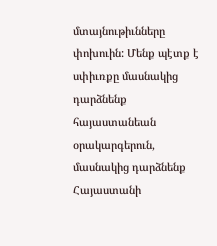մտայնութիւնները փոխուին: Մենք պէտք է սփիւռքը մասնակից դարձնենք հայաստանեան օրակարգերուն, մասնակից դարձնենք Հայաստանի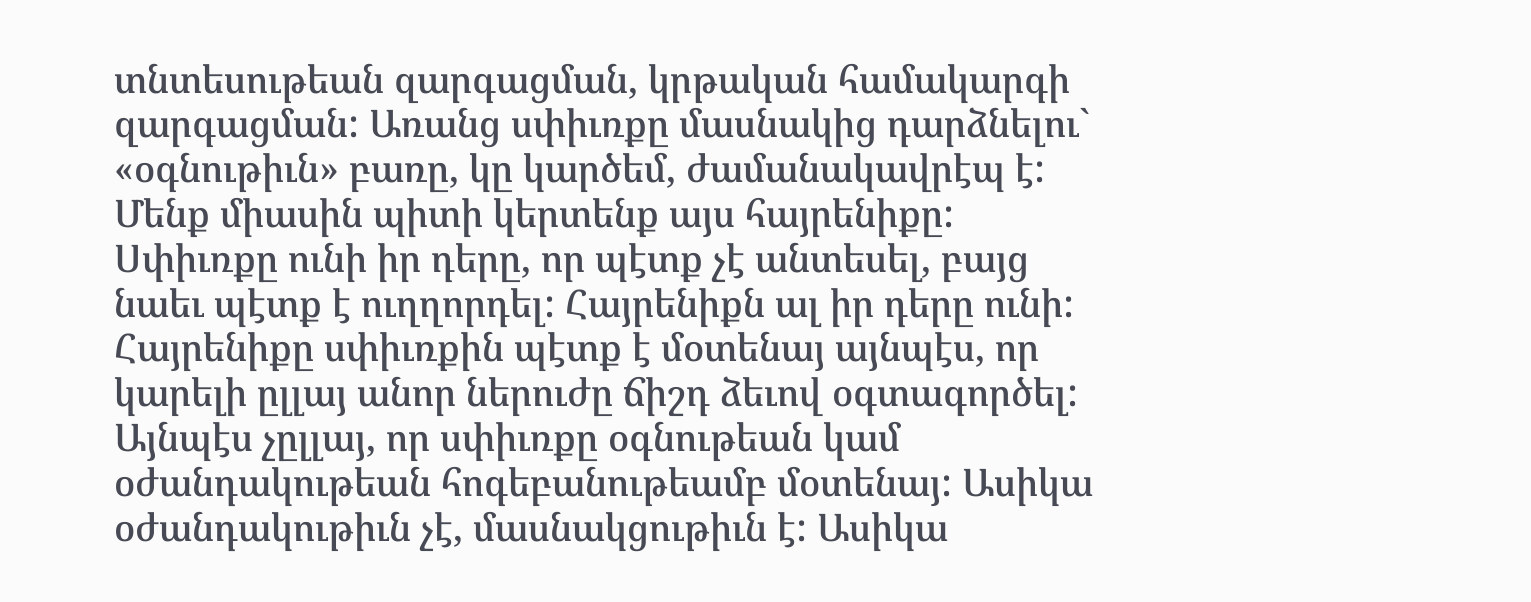տնտեսութեան զարգացման, կրթական համակարգի զարգացման: Առանց սփիւռքը մասնակից դարձնելու` «օգնութիւն» բառը, կը կարծեմ, ժամանակավրէպ է: Մենք միասին պիտի կերտենք այս հայրենիքը: Սփիւռքը ունի իր դերը, որ պէտք չէ անտեսել, բայց նաեւ պէտք է ուղղորդել: Հայրենիքն ալ իր դերը ունի: Հայրենիքը սփիւռքին պէտք է մօտենայ այնպէս, որ կարելի ըլլայ անոր ներուժը ճիշդ ձեւով օգտագործել: Այնպէս չըլլայ, որ սփիւռքը օգնութեան կամ օժանդակութեան հոգեբանութեամբ մօտենայ: Ասիկա օժանդակութիւն չէ, մասնակցութիւն է: Ասիկա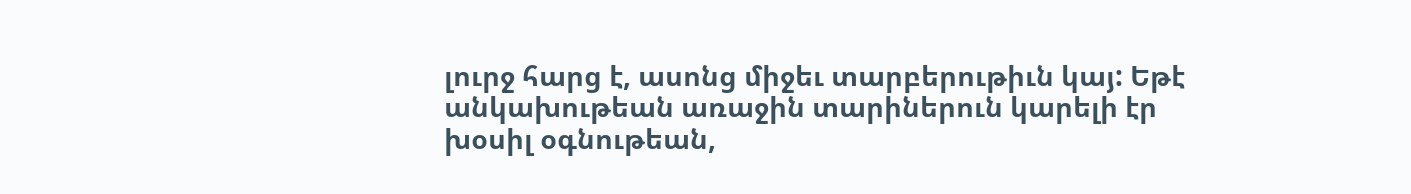լուրջ հարց է, ասոնց միջեւ տարբերութիւն կայ: Եթէ անկախութեան առաջին տարիներուն կարելի էր խօսիլ օգնութեան,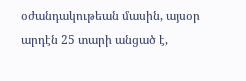օժանդակութեան մասին, այսօր արդէն 25 տարի անցած է,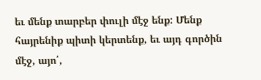եւ մենք տարբեր փուլի մէջ ենք: Մենք հայրենիք պիտի կերտենք, եւ այդ գործին մէջ, այո՛,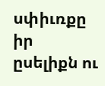սփիւռքը իր ըսելիքն ու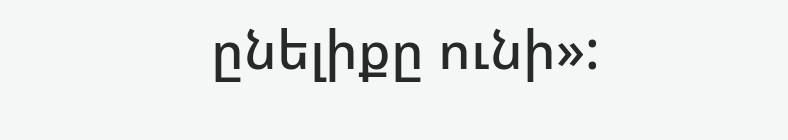ընելիքը ունի»: